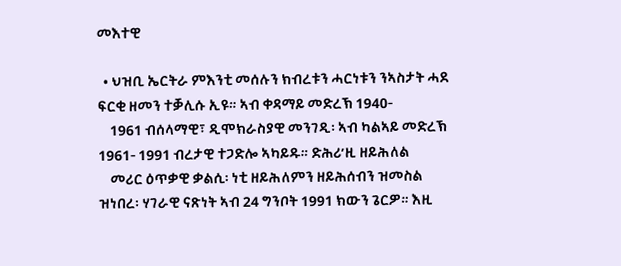መእተዊ

  • ህዝቢ ኤርትራ ምእንቲ መሰሉን ክብረቱን ሓርነቱን ንኣስታት ሓደ ፍርቂ ዘመን ተቓሊሱ ኢዩ። ኣብ ቀዳማይ መድረኽ 1940-
    1961 ብሰላማዊ፣ ዲሞክራስያዊ መንገዲ፡ ኣብ ካልኣይ መድረኽ 1961- 1991 ብረታዊ ተጋድሎ ኣካይዱ። ድሕሪ’ዚ ዘይሕለል
    መሪር ዕጥቃዊ ቃልሲ፡ ነቲ ዘይሕለምን ዘይሕሰብን ዝመስል ዝነበረ፡ ሃገራዊ ናጽነት ኣብ 24 ግንቦት 1991 ክውን ጌርዎ። እዚ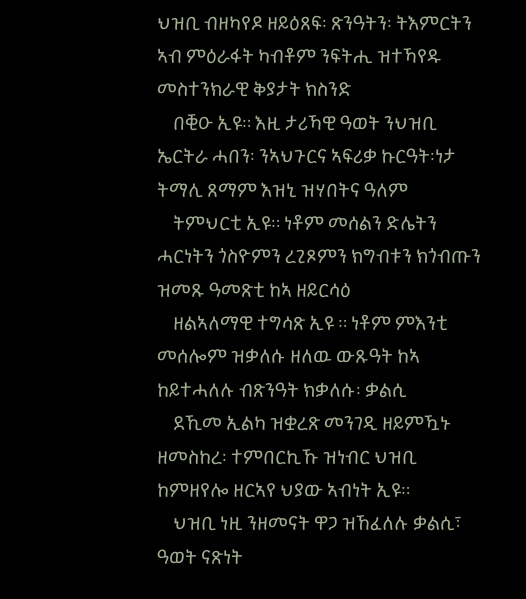ህዝቢ ብዘካየዶ ዘይዕጸፍ፡ ጽንዓትን፡ ትእምርትን ኣብ ምዕራፋት ካብቶም ንፍትሒ ዝተኻየዱ መስተንክራዊ ቅያታት ክስንድ
    በቒዑ ኢዩ። እዚ ታሪኻዊ ዓወት ንህዝቢ ኤርትራ ሓበን፡ ንኣህጉርና ኣፍሪቃ ኩርዓት፡ነታ ትማሊ ጸማም እዝኒ ዝሃበትና ዓለም
    ትምህርቲ ኢዩ። ነቶም መሰልን ድሌትን ሓርነትን ጎስዮምን ረጊጾምን ክግብቱን ክጎብጡን ዝመጹ ዓመጽቲ ከኣ ዘይርሳዕ
    ዘልኣለማዊ ተግሳጽ ኢዩ ። ነቶም ምእንቲ መሰሎም ዝቃለሱ ዘለዉ ውጹዓት ከኣ ከይተሓለሉ ብጽንዓት ክቃለሱ፡ ቃልሲ
    ደኺመ ኢልካ ዝቋረጽ መንገዲ ዘይምዃኑ ዘመስከረ፡ ተምበርኪኹ ዝነብር ህዝቢ ከምዘየሎ ዘርኣየ ህያው ኣብነት ኢዩ።
    ህዝቢ ነዚ ንዘመናት ዋጋ ዝኸፈለሉ ቃልሲ፣ ዓወት ናጽነት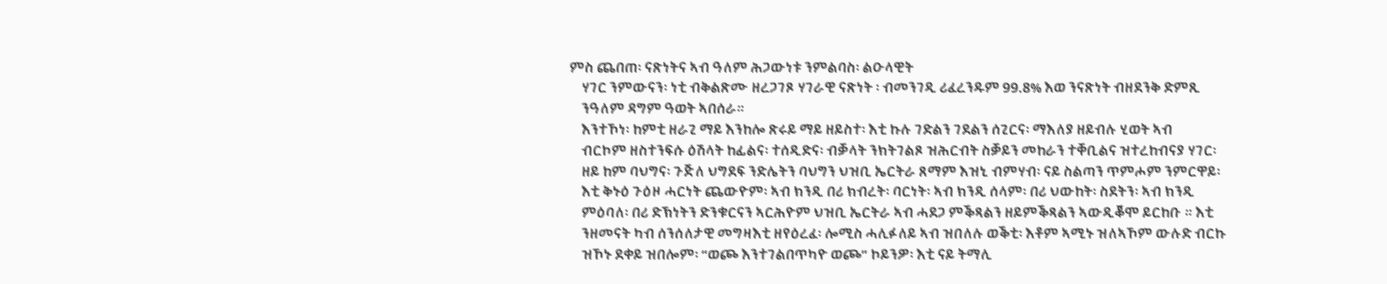ምስ ጨበጠ፡ ናጽነትና ኣብ ዓለም ሕጋውነቱ ንምልባስ፡ ልዑላዊት
    ሃገር ንምውናን፡ ነቲ ብቅልጽሙ ዘረጋገጾ ሃገራዊ ናጽነት ፡ ብመንገዲ ሪፈረንዱም 99.8% እወ ንናጽነት ብዘደንቅ ድምጺ
    ንዓለም ዳግም ዓወት ኣበሰራ።
    እንተኾነ፡ ከምቲ ዘራጊ ማይ እንከሎ ጽሩይ ማይ ዘይስተ፡ እቲ ኩሉ ገድልን ገደልን ሰጊርና፡ ማእለያ ዘይብሉ ሂወት ኣብ
    ብርኮም ዘስተንፍሱ ዕሽላት ከፊልና፡ ተሰዲድና፡ ብቓላት ንክትገልጾ ዝሕርብት ስቓይን መከራን ተቐቢልና ዝተረከብናያ ሃገር፡
    ዘይ ከም ባህግና፡ ጉጅለ ህግደፍ ንድሌትን ባህግን ህዝቢ ኤርትራ ጸማም እዝኒ ብምሃብ፡ ናይ ስልጣን ጥምሖም ንምርዋይ፡
    እቲ ቅኑዕ ጉዕዞ ሓርነት ጨውዮም፡ ኣብ ክንዲ በሪ ክብረት፡ ባርነት፡ ኣብ ክንዲ ሰላም፡ በሪ ህውከት፡ ስደትን፡ ኣብ ክንዲ
    ምዕባለ፡ በሪ ድኽነትን ድንቁርናን ኣርሕዮም ህዝቢ ኤርትራ ኣብ ሓደጋ ምቕጻልን ዘይምቕጻልን ኣውዲቖሞ ይርከቡ ። እቲ
    ንዘመናት ካብ ሰንሰለታዊ መግዛእቲ ዘየዕረፈ፡ ሎሚስ ሓሊፉለይ ኣብ ዝበለሉ ወቕቲ፡ እቶም ኣሚኑ ዝለኣኾም ውሉድ ብርኩ
    ዝኾኑ ደቀይ ዝበሎም፡ “ወጮ እንተገልበጥካዮ ወጮ” ኮይንዎ፡ እቲ ናይ ትማሊ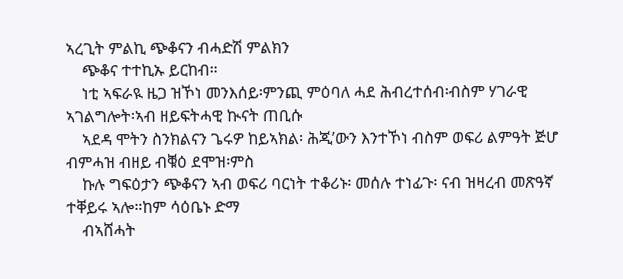ኣረጊት ምልኪ ጭቆናን ብሓድሽ ምልክን
    ጭቆና ተተኪኡ ይርከብ።
    ነቲ ኣፍራዪ ዜጋ ዝኾነ መንእሰይ፡ምንጪ ምዕባለ ሓደ ሕብረተሰብ፡ብስም ሃገራዊ ኣገልግሎት፡ኣብ ዘይፍትሓዊ ኲናት ጠቢሱ
    ኣደዳ ሞትን ስንክልናን ጌሩዎ ከይኣክል፡ ሕጂ’ውን እንተኾነ ብስም ወፍሪ ልምዓት ጅሆ ብምሓዝ ብዘይ ብቑዕ ደሞዝ፡ምስ
    ኩሉ ግፍዕታን ጭቆናን ኣብ ወፍሪ ባርነት ተቆሪኑ፡ መሰሉ ተነፊጉ፡ ናብ ዝዛረብ መጽዓኛ ተቐይሩ ኣሎ።ከም ሳዕቤኑ ድማ
    ብኣሸሓት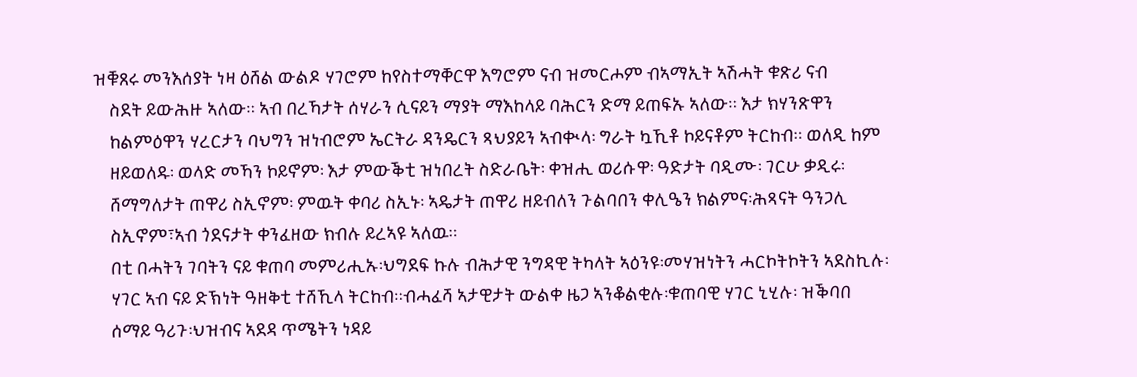ዝቑጸሩ መንእሰያት ነዛ ዕሸል ውልዶ ሃገሮም ከየስተማቐርዋ እግሮም ናብ ዝመርሖም ብኣማኢት ኣሽሓት ቁጽሪ ናብ
    ስደት ይውሕዙ ኣለው። ኣብ በረኻታት ሰሃራን ሲናይን ማያት ማእከላይ ባሕርን ድማ ይጠፍኡ ኣለው። እታ ክሃንጽዋን
    ከልምዕዋን ሃረርታን ባህግን ዝነብሮም ኤርትራ ዳንዴርን ጻህያይን ኣብቊላ፡ ግራት ኳኺቶ ኮይናቶም ትርከብ። ወለዲ ከም
    ዘይወለዱ፡ ወላድ መኻን ኮይኖም፡ እታ ምውቕቲ ዝነበረት ስድራቤት፡ ቀዝሒ ወሪሱዋ፡ ዓድታት ባዲሙ፡ ገርሁ ቃዲሩ፡
    ሸማግለታት ጠዋሪ ስኢኖም፡ ምዉት ቀባሪ ስኢኑ፡ ኣዴታት ጠዋሪ ዘይብለን ጉልባበን ቀሊዔን ክልምና፡ሕጻናት ዓንጋሊ
    ስኢኖም፣ኣብ ጎደናታት ቀንፈዘው ክብሉ ይረኣዩ ኣለዉ።
    በቲ በሓትን ገባትን ናይ ቁጠባ መምሪሒኡ፡ህግደፍ ኩሉ ብሕታዊ ንግዳዊ ትካላት ኣዕንዩ፡መሃዝነትን ሓርኮትኮትን ኣደስኪሉ፡
    ሃገር ኣብ ናይ ድኽነት ዓዘቅቲ ተሸኺላ ትርከብ።ብሓፈሻ ኣታዊታት ውልቀ ዜጋ ኣንቆልቂሉ፡ቁጠባዊ ሃገር ኒሂሉ፡ ዝቕባበ
    ሰማይ ዓሪጉ፡ህዝብና ኣደዳ ጥሜትን ነዳይ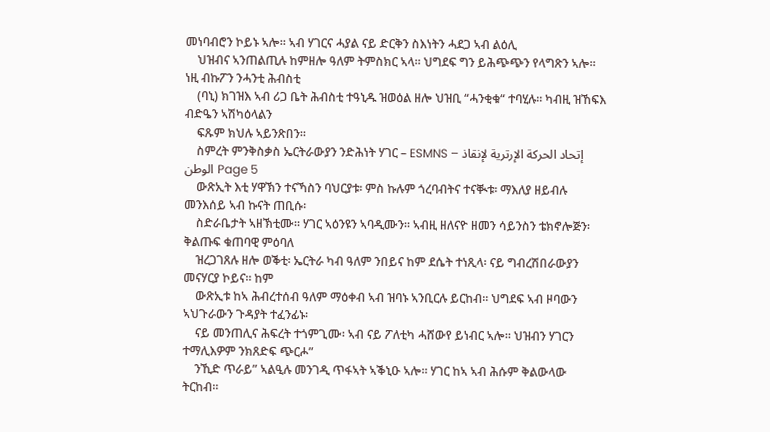መነባብሮን ኮይኑ ኣሎ። ኣብ ሃገርና ሓያል ናይ ድርቅን ስእነትን ሓደጋ ኣብ ልዕሊ
    ህዝብና ኣንጠልጢሉ ከምዘሎ ዓለም ትምስክር ኣላ። ህግደፍ ግን ይሕጭጭን የላግጽን ኣሎ። ነዚ ብኩፖን ንሓንቲ ሕብስቲ
    (ባኒ) ክገዝእ ኣብ ሪጋ ቤት ሕብስቲ ተዓኒዱ ዝወዕል ዘሎ ህዝቢ “ሓንቂቁ“ ተባሂሉ። ካብዚ ዝኸፍእ ብድዔን ኣሽካዕላልን
    ፍጹም ክህሉ ኣይንጽበን።
    ስምረት ምንቅስቃስ ኤርትራውያን ንድሕነት ሃገር – ESMNS – إتحاد الحركة الإرتریة لإنقاذ الوطن Page 5
    ውጽኢት እቲ ሃዋኽን ተናኻስን ባህርያቱ፡ ምስ ኩሉም ጎረባብትና ተናቚቱ፡ ማእለያ ዘይብሉ መንእሰይ ኣብ ኩናት ጠቢሱ፡
    ስድራቤታት ኣዘኽቲሙ። ሃገር ኣዕንዩን ኣባዲሙን። ኣብዚ ዘለናዮ ዘመን ሳይንስን ቴክኖሎጅን፡ ቅልጡፍ ቁጠባዊ ምዕባለ
    ዝረጋገጸሉ ዘሎ ወቕቲ፡ ኤርትራ ካብ ዓለም ንበይና ከም ደሴት ተነጺላ፡ ናይ ግብረሽበራውያን መናሃርያ ኮይና። ከም
    ውጽኢቱ ከኣ ሕብረተሰብ ዓለም ማዕቀብ ኣብ ዝባኑ ኣንቢርሉ ይርከብ። ህግደፍ ኣብ ዞባውን ኣህጉራውን ጉዳያት ተፈንፊኑ፡
    ናይ መንጠሊና ሕፍረት ተጎምጊሙ፡ ኣብ ናይ ፖለቲካ ሓሸውየ ይነብር ኣሎ። ህዝብን ሃገርን ተማሊእዎም ንክጸድፍ ጭርሖ”
    ንኺድ ጥራይ” ኣልዒሉ መንገዲ ጥፋኣት ኣቕኒዑ ኣሎ። ሃገር ከኣ ኣብ ሕሱም ቅልውላው ትርከብ።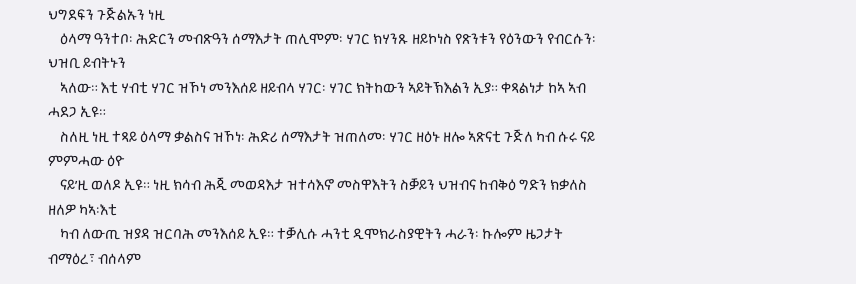ህግደፍን ጉጅልኡን ነዚ
    ዕላማ ዓንተቦ፡ ሕድርን መብጽዓን ሰማእታት ጠሊሞም፡ ሃገር ክሃንጹ ዘይኮነስ የጽንቱን የዕንውን የብርሱን፡ ህዝቢ ይብትኑን
    ኣለው። እቲ ሃብቲ ሃገር ዝኾነ መንእሰይ ዘይብላ ሃገር፡ ሃገር ክትከውን ኣይትኽእልን ኢያ። ቀጻልነታ ከኣ ኣብ ሓደጋ ኢዩ።
    ስለዚ ነዚ ተጻይ ዕላማ ቃልስና ዝኾነ፡ ሕድሪ ሰማእታት ዝጠለመ፡ ሃገር ዘዕኑ ዘሎ ኣጽናቲ ጉጅለ ካብ ሱሩ ናይ ምምሓው ዕዮ
    ናይ’ዚ ወለዶ ኢዩ። ነዚ ክሳብ ሕጂ መወዳእታ ዝተሳእኖ መስዋእትን ስቓይን ህዝብና ከብቅዕ ግድን ክቃለስ ዘለዎ ካኣ፡እቲ
    ካብ ለውጢ ዝያዳ ዝርባሕ መንእሰይ ኢዩ። ተቓሊሱ ሓንቲ ዲሞክራስያዊትን ሓራን፡ ኩሎም ዜጋታት ብማዕረ፣ ብሰላም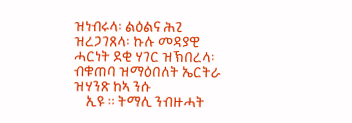ዝነብሩላ፡ ልዕልና ሕጊ ዝረጋገጸላ፡ ኩሉ መዳያዊ ሓርነት ደቂ ሃገር ዝኽበረላ፡ብቁጠባ ዝማዕበለት ኤርትራ ዝሃንጽ ከኣ ንሱ
    ኢዩ ። ትማሊ ንብዙሓት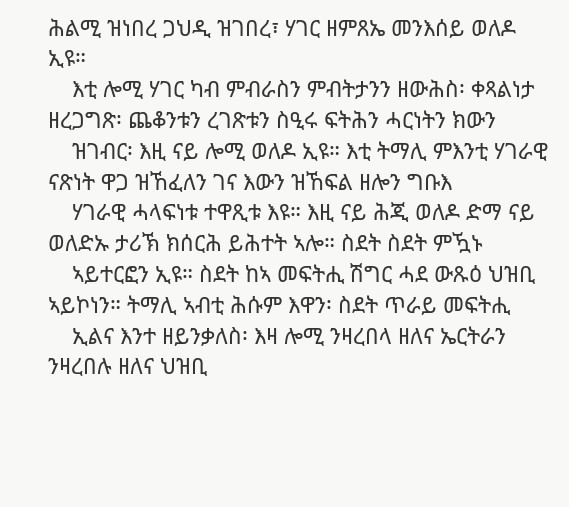ሕልሚ ዝነበረ ጋህዲ ዝገበረ፣ ሃገር ዘምጸኤ መንእሰይ ወለዶ ኢዩ።
    እቲ ሎሚ ሃገር ካብ ምብራስን ምብትታንን ዘውሕስ፡ ቀጻልነታ ዘረጋግጽ፡ ጨቆንቱን ረገጽቱን ስዒሩ ፍትሕን ሓርነትን ክውን
    ዝገብር፡ እዚ ናይ ሎሚ ወለዶ ኢዩ። እቲ ትማሊ ምእንቲ ሃገራዊ ናጽነት ዋጋ ዝኸፈለን ገና እውን ዝኸፍል ዘሎን ግቡእ
    ሃገራዊ ሓላፍነቱ ተዋጺቱ እዩ። እዚ ናይ ሕጂ ወለዶ ድማ ናይ ወለድኡ ታሪኽ ክሰርሕ ይሕተት ኣሎ። ስደት ስደት ምዃኑ
    ኣይተርፎን ኢዩ። ስደት ከኣ መፍትሒ ሽግር ሓደ ውጹዕ ህዝቢ ኣይኮነን። ትማሊ ኣብቲ ሕሱም እዋን፡ ስደት ጥራይ መፍትሒ
    ኢልና እንተ ዘይንቃለስ፡ እዛ ሎሚ ንዛረበላ ዘለና ኤርትራን ንዛረበሉ ዘለና ህዝቢ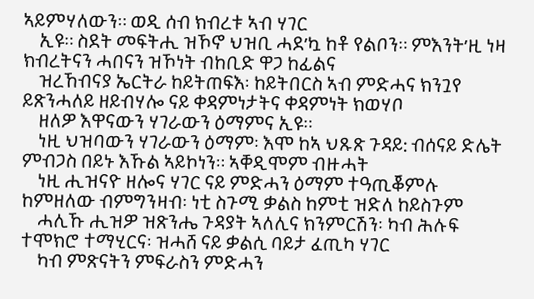ኣይምሃለውን። ወዲ ሰብ ክብረቱ ኣብ ሃገር
    ኢዩ። ስደት መፍትሒ ዝኾኖ ህዝቢ ሓደ’ኳ ከቶ የልቦን። ምእንት’ዚ ነዛ ክብረትናን ሓበናን ዝኾነት ብከቢድ ዋጋ ከፊልና
    ዝረኸብናያ ኤርትራ ከይትጠፍእ፡ ከይትበርስ ኣብ ምድሓና ክንጓየ ይጽንሓለይ ዘይብሃሎ ናይ ቀዳምነታትና ቀዳምነት ክወሃቦ
    ዘለዎ እዋናውን ሃገራውን ዕማምና ኢዩ።
    ነዚ ህዝባውን ሃገራውን ዕማም፡ እሞ ከኣ ህጹጽ ጉዳይ: ብሰናይ ድሌት ምብጋስ በይኑ እኹል ኣይኮነን። ኣቐዲሞም ብዙሓት
    ነዚ ሒዝናዮ ዘሎና ሃገር ናይ ምድሓን ዕማም ተዓጢቖምሉ ከምዘለው ብምግንዛብ፡ ነቲ ስጉሚ ቃልስ ከምቲ ዝድለ ከይስጉም
    ሓሊኹ ሒዝዎ ዝጽንሔ ጉዳያት ኣለሊና ክንምርሽን፡ ካብ ሕሉፍ ተሞክሮ ተማሂርና፡ ዝሓሸ ናይ ቃልሲ ባይታ ፈጢካ ሃገር
    ካብ ምጽናትን ምፍራስን ምድሓን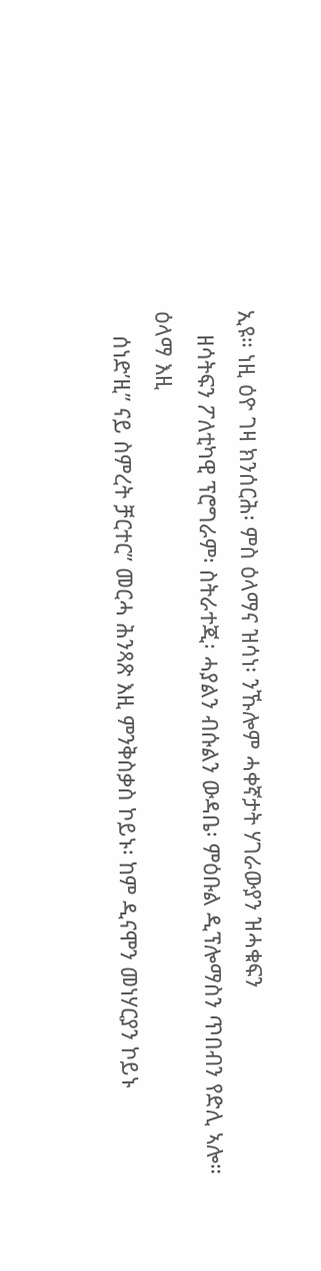ኢዩ። ነዚ ዕዮ ገዛ ክንሰርሕ፡ ምስ ዕላማና ዝሳነ፡ ንኹሎም ሓቀኛታት ሃገራውያን ዝሓቁፍን
    ዘሳትፍን ፖለቲካዊ ፕሮግራም፡ ስትራተጂ፡ ሓያልን ብሱልን ውዳቤ፡ ምዕቡል ዲፕሎማስን ጥበብን የድሊ ኣሎ። ዕላማ እዚ
    ሰነድ’ዚ” ናይ ስምረት ቻርተር” መርሓ ሕንጻጽ እዚ ምንቅስቃስ ኮይኑ፡ ከም ዲናሞን መነሃርያን ኮይኑ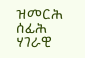ዝመርሕ ሰፊሕ ሃገራዊ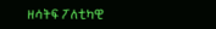ዘሳትፍ ፖለቲካዊ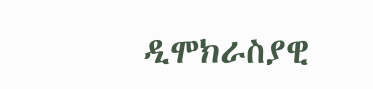ዲሞክራስያዊ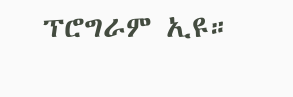ፕሮግራም ኢዩ።